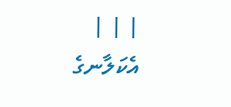| | | އެކަލާނގެ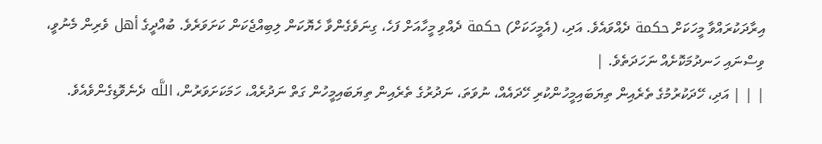އިރާދަކުރައްވާ މީހަކަށް حكمة ދެއްވައެވެ. އަދި، (އެމީހަކަށް) حكمة ދެއްވި މީހާއަށް ފަހެ، ގިނަވެގެންވާ ހެޔޮކަން ލިބިއްޖެކަން ކަށަވަރެވެ. ބުއްދީގެ أهل ވެރިން މެނުވީ، ވިސްނައި ހަނދުމަކޮށެއް ނަހަދަތެވެ. |
| | | އަދި، ހޭދަކުރުމުގެ ތެރެއިން ތިޔަބައިމީހުންކުރި ހޭދައެއް، ނުވަތަ، ނަދުރުގެ ތެރެއިން ތިޔަބައިމީހުން ގަތް ނަދުރެއް، ހަމަކަށަވަރުން، اللَّه ދެނެވޮޑިގެންވެއެވެ.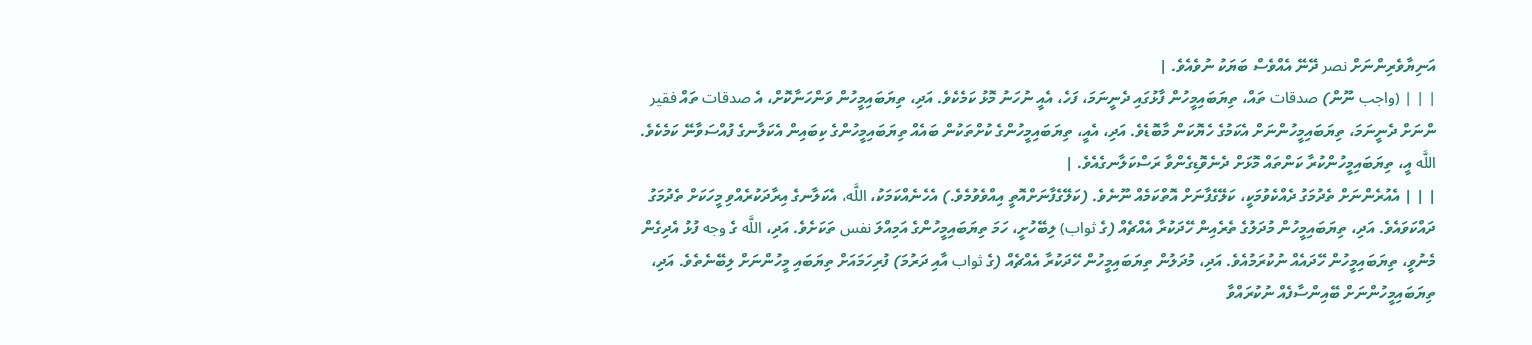އަނިޔާވެރިންނަށް نصر ދޭނޭ އެއްވެސް ބަޔަކު ނުވެއެވެ. |
| | | (واجب ނޫން) صدقات ތައް، ތިޔަބައިމީހުން ފާޅުގައި ދެނީނަމަ، ފަހެ، އެއީ ނުހަނު މޮޅު ކަމެކެވެ. އަދި، ތިޔަބައިމީހުން ވަންހަނާކޮށް، އެ صدقات ތައް فقير ންނަށް ދެނީނަމަ، ތިޔަބައިމީހުންނަށް އެކަމުގެ ހެޔޮކަން މާބޮޑެވެ. އަދި، އެއީ، ތިޔަބައިމީހުންގެ ކުށްތަކުން ބައެއް ތިޔަބައިމީހުންގެ ކިބައިން އެކަލާނގެ ފުއްސަވާނޭ ކަމެކެވެ. اللَّه އީ، ތިޔަބައިމީހުންކުރާ ކަންތައް މޮޅަށް ދެނެވޮޑިގެންވާ ރަސްކަލާނގެއެވެ. |
| | | އެއުރެންނަށް ތެދުމަގު ދެއްކެވުމަކީ، ކަލޭގެފާނަށް އޮތްކަމެއް ނޫނެވެ. (ކަލޭގެފާނަށްއޮތީ އިއްވެވުމެވެ.) އެހެނެއްކަމަކު، اللَّه، އެކަލާނގެ އިރާދަކުރެއްވި މީހަކަށް ތެދުމަގު ދައްކަވައެވެ. އަދި، ތިޔަބައިމީހުން މުދަލުގެ ތެރެއިން ހޭދަކުރާ އެއްޗެއް (ގެ ثواب) ލިބޭހުށީ، ހަމަ ތިޔަބައިމީހުންގެ އަމިއްލަ نفس ތަކަށެވެ. އަދި، اللَّه ގެ وجه ފުޅު އެދިގެން މެނުވީ، ތިޔަބައިމީހުން ހޭދައެއް ނުކުރަމުއެވެ. އަދި، މުދަލުން ތިޔަބައިމީހުން ހޭދަކުރާ އެއްޗެއް (ގެ ثواب އާއި ދަރުމަ) ފުރިހަމައަށް ތިޔަބައި މީހުންނަށް ލިބޭނެތެވެ. އަދި، ތިޔަބައިމީހުންނަށް ބޭއިންސާފެއް ނުކުރައްވާ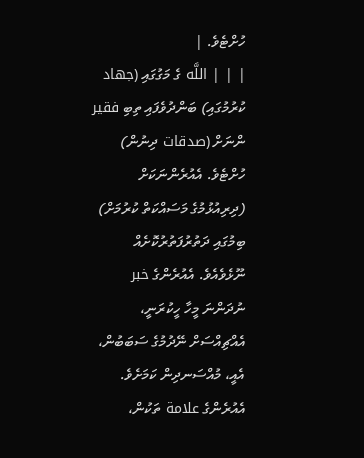ހުށްޓެވެ. |
| | | اللَّه ގެ މަގުގައި (جهاد ކުރުމުގައި) ބަންދުވެފައި ތިބި فقير ންނަށް (صدقات ދިނުން) ހުށްޓެވެ. އެއުރެންނަކަށް (ދިރިއުޅުމުގެ މަސައްކަތް ކުރުމަށް) ބިމުގައި ދަތުރުފަތުރުކޮށެއް ނޫޅެވެއެވެ. އެއުރެންގެ خبر ނުދަންނަ މީހާ ހީކުރަނީ، އެއްޗިއްސަށް ނޭދުމުގެ ސަބަބުން، އެއީ، މުއްސަނދިން ކަމަށެވެ. އެއުރެންގެ علامة ތަކުން،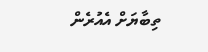ތިބާޔަށް އެއުރެން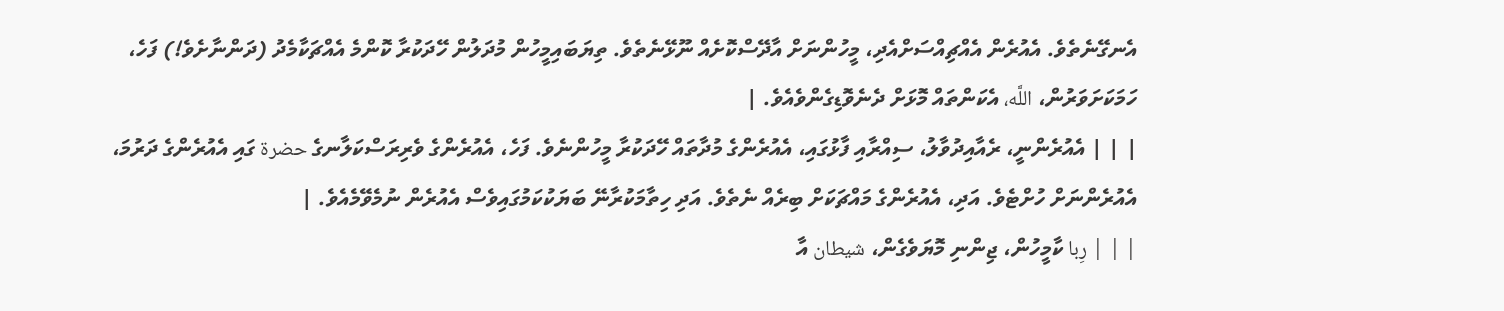އެނގޭނެތެވެ. އެއުރެން އެއްޗިއްސަށްއެދި، މީހުންނަށް އާދޭސްކޮށެއް ނޫޅޭނެތެވެ. ތިޔަބައިމީހުން މުދަލުން ހޭދަކުރާ ކޮންމެ އެއްޗަކާމެދު (ދަންނާށެވެ!) ފަހެ، ހަމަކަށަވަރުން، اللَّه، އެކަންތައް މޮޅަށް ދެނެވޮޑިގެންވެއެވެ. |
| | | އެއުރެންނީ، ރެއާއިދުވާލު، ސިއްރާއި ފާޅުގައި، އެއުރެންގެ މުދާތައް ހޭދަކުރާ މީހުންނެވެ. ފަހެ، އެއުރެންގެ ވެރިރަސްކަލާނގެ حضرة ގައި އެއުރެންގެ ދަރުމަ، އެއުރެންނަށް ހުށްޓެވެ. އަދި، އެއުރެންގެ މައްޗަކަށް ބިރެއް ނެތެވެ. އަދި ހިތާމަކުރާނޭ ބަޔަކުކަމުގައިވެސް އެއުރެން ނުމެވޭމެއެވެ. |
| | | رِبا ކާމީހުން، ޖިންނި މޮޔަވެގެން، شيطان އާ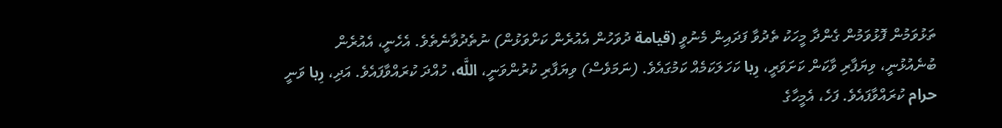ތަޅުވަމުން ފޮޅުވަމުން ގެންދާ މީހަކު ތެދުވާ ފަދައިން މެނުވީ (قيامة ދުވަހުން އެއުރެން ކަށްވަޅުން) ނުތެދުވާނެތެވެ. އެހެނީ، އެއުރެން ބުނެއުޅުނީ، ވިޔަފާރި ވާކަން ކަށަވަރީ، رِبا ކަހަލަކަމެއް ކަމުގައެވެ. (ނަމަވެސް) ވިޔަފާރި ކުރުންވަނީ، اللَّه، ހުއްދަ ކުރައްވާފައެވެ. އަދި، رِبا ވަނީ حرام ކުރައްވާފައެވެ. ފަހެ، އެމީހާގެ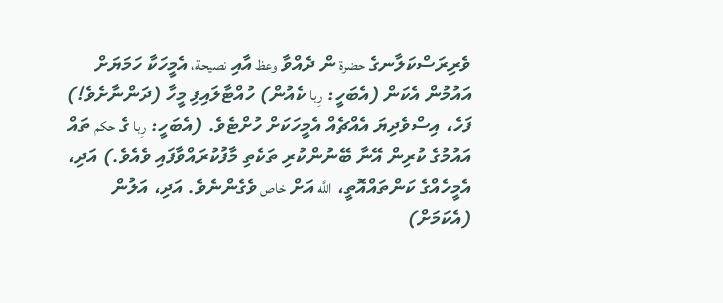ވެރިރަސްކަލާނގެ حضرة ން ދެއްވާ وعظ އާއި نصيحة، އެމީހަކާ ހަމަޔަށް އައުމުން އެކަން (އެބަހީ: رِبا ކެއުން) ހުއްޓާލައިފި މީހާ (ދަންނާށެވެ!) ފަހެ، އިސްވެދިޔަ އެއްޗެއް އެމީހަކަށް ހުށްޓެވެ. (އެބަހީ: رِبا ގެ حكم ތައް އައުމުގެ ކުރިން އޭނާ ބޭނުންކުރި ތަކެތި މާފުކުރައްވާފައި ވެއެވެ.) އަދި، އެމީހެއްގެ ކަންތައްއޮތީ، اللَّه އަށް خاص ވެގެންނެވެ. އަދި، އަލުން (އެކަމަށް)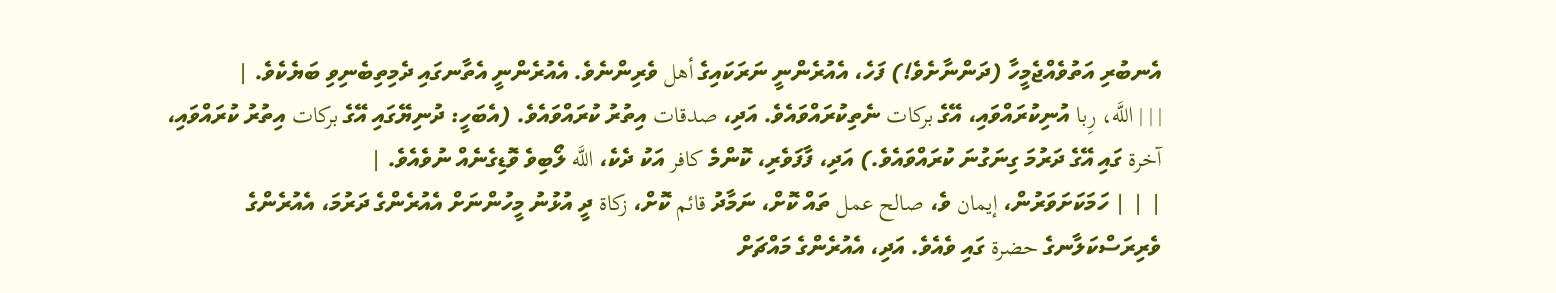އެނބުރި އަތުވެއްޖެމީހާ (ދަންނާށެވެ!) ފަހެ، އެއުރެންނީ ނަރަކައިގެ أهل ވެރިންނެވެ. އެއުރެންނީ އެތާނގައި ދެމިތިބެނިވި ބަޔެކެވެ. |
| | | اللَّه، رِبا އުނިކުރައްވައި، އޭގެ بركات ނެތިކުރައްވައެވެ. އަދި، صدقات އިތުރު ކުރައްވައެވެ. (އެބަހީ: ދުނިޔޭގައި އޭގެ بركات އިތުރު ކުރައްވައި، آخرة ގައި އޭގެ ދަރުމަ ގިނަގުނަ ކުރައްވައެވެ.) އަދި، ފާފަވެރި، ކޮންމެ كافر އަކު ދެކެ، اللَّه ލޯބިވެ ވޮޑިގެނެއް ނުވެއެވެ. |
| | | ހަމަކަށަވަރުން، إيمان ވެ، صالح عمل ތައް ކޮށް، ނަމާދު قائم ކޮށް، زكاة ދީ އުޅުނު މީހުންނަށް އެއުރެންގެ ދަރުމަ، އެއުރެންގެ ވެރިރަސްކަލާނގެ حضرة ގައި ވެއެވެ. އަދި، އެއުރެންގެ މައްޗަށް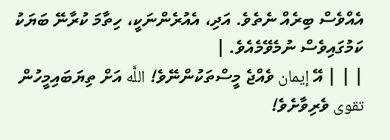އެއްވެސް ބިރެއް ނެތެވެ. އަދި، އެއުރެންނަކީ، ހިތާމަ ކުރާނޭ ބަޔަކު ކަމުގައިވެސް ނުމެވޭމެއެވެ. |
| | | އޭ إيمان ވެއްޖެ މީސްތަކުންނޭވެ! اللَّه އަށް ތިޔަބައިމީހުން تقوى ވެރިވާށެވެ!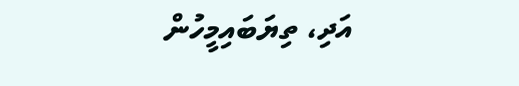އަދި، ތިޔަބައިމީހުން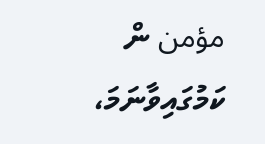مؤمن ން ކަމުގައިވާނަމަ،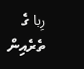رِبا ގެ ތެރެއިން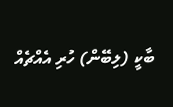ބާކީ (ލިބޭން) ހުރި އެއްޗެއް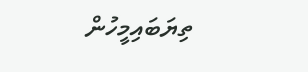ތިޔަބައިމީހުން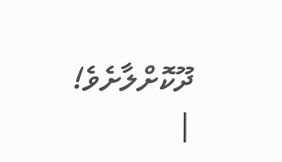ދޫކޮށްލާށެވެ! |